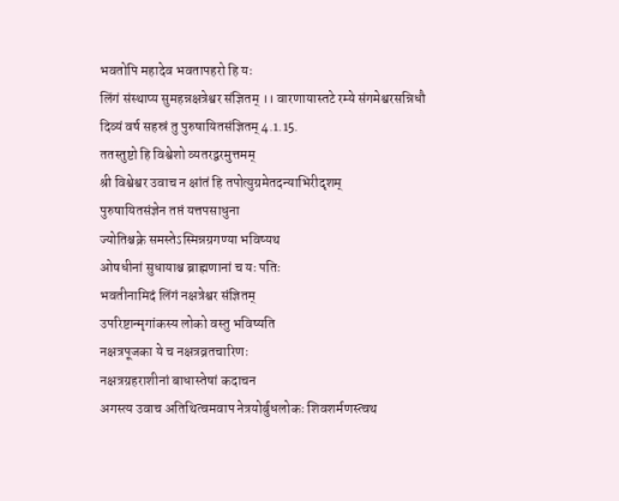भवतोपि महादेव भवतापहरो हि यः
लिंगं संस्थाप्य सुमहन्नक्षत्रेश्वर संज्ञितम् ।। वारणायास्तटे रम्ये संगमेश्वरसन्निधौ
दिव्यं वर्ष सहस्रं तु पुरुषायितसंज्ञितम् 4.1.15.
ततस्तुष्टो हि विश्वेशो व्यतरद्वरमुत्तमम्
श्री विश्वेश्वर उवाच न क्षांतं हि तपोत्युग्रमेतदन्याभिरीदृशम्
पुरुषायितसंज्ञेन तप्तं यत्तपसाधुना
ज्योतिश्चक्रे समस्तेऽस्मिन्नग्रगण्या भविष्यथ
ओषधीनां सुधायाश्च ब्राह्मणानां च यः पतिः
भवतीनामिदं लिंगं नक्षत्रेश्वर संज्ञितम्
उपरिष्टान्मृगांकस्य लोको वस्तु भविष्यति
नक्षत्रपूजका ये च नक्षत्रव्रतचारिणः
नक्षत्रग्रहराशीनां बाधास्तेषां कदाचन
अगस्त्य उवाच अतिथित्वमवाप नेत्रयोर्बुधलोकः शिवशर्मणस्त्वथ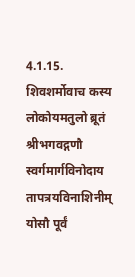4.1.15.
शिवशर्मोवाच कस्य लोकोयमतुलो ब्रूतं श्रीभगवद्गणौ
स्वर्गमार्गविनोदाय तापत्रयविनाशिनीम्
योसौ पूर्वं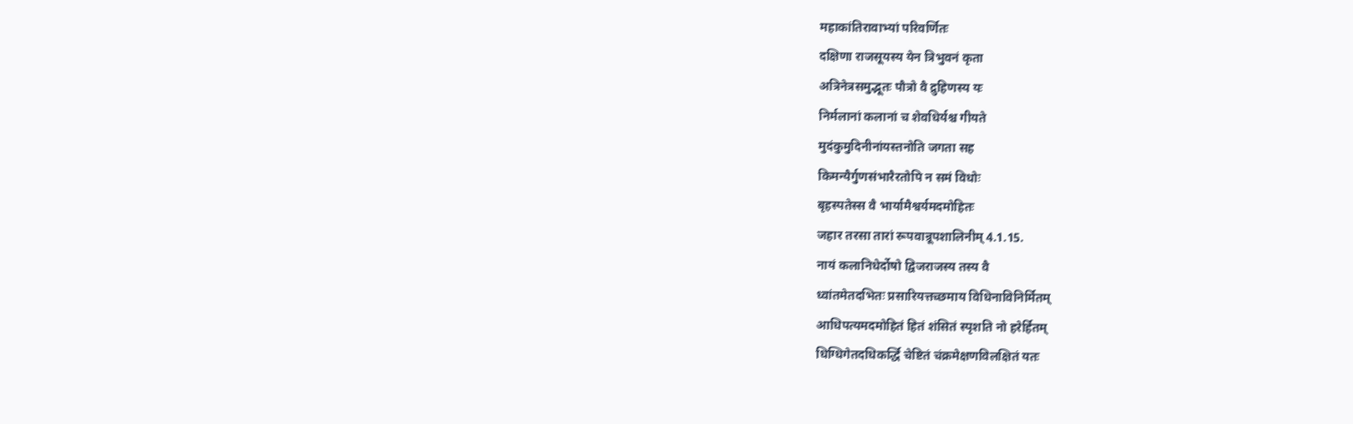महाकांतिरावाभ्यां परिवर्णितः
दक्षिणा राजसूयस्य येन त्रिभुवनं कृता
अत्रिनेत्रसमुद्भूतः पौत्रो वै द्रुहिणस्य यः
निर्मलानां कलानां च शेवधिर्यश्च गीयते
मुदंकुमुदिनीनांयस्तनोति जगता सह
किमन्यैर्गुणसंभारैरतोपि न समं विधोः
बृहस्पतेस्स वै भार्यामैश्वर्यमदमोहितः
जहार तरसा तारां रूपवान्रूपशालिनीम् 4.1.15.
नायं कलानिधेर्दोषो द्विजराजस्य तस्य वै
ध्वांतमेतदभितः प्रसारियत्तच्छमाय विधिनाविनिर्मितम्
आधिपत्यमदमोहितं हितं शंसितं स्पृशति नो हरेर्हितम्
धिग्धिगेतदधिकर्द्धि चेष्टितं चंक्रमेक्षणविलक्षितं यतः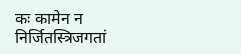कः कामेन न निर्जितस्त्रिजगतां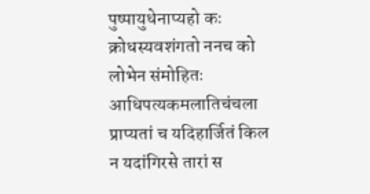पुष्पायुधेनाप्यहो कः क्रोधस्यवशंगतो ननच को लोभेन संमोहितः
आधिपत्यकमलातिचंचला प्राप्यतां च यदिहार्जितं किल
न यदांगिरसे तारां स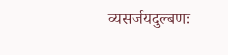व्यसर्जयदुल्बणः